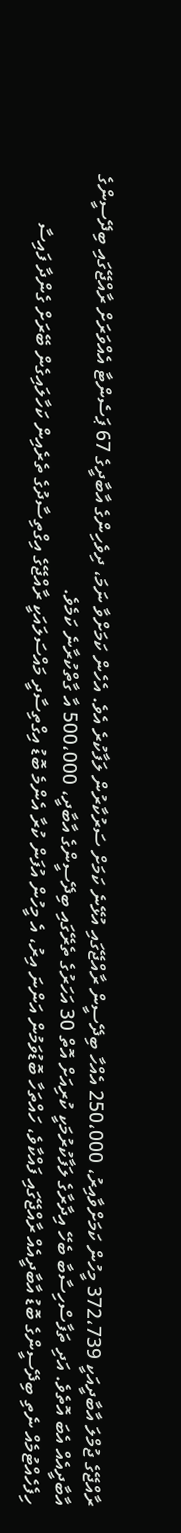ރާއްޖޭގެ ޖުމްލަ އާބާދީއަކީ 372،739 މީހުން ކަމަށްވާއިރު، 250،000 އެއްހާ ބިދޭސީން ރާއްޖޭގައި އުޅޭނެ ކަމަށް ސަރުކާރުން ލަފާކުރެ އެވެ. އެހެން ކަމަށްވާ ނަމަ، ދިވެހިންގެ އާބާދީގެ 67 ޕަސެންޓާ އެއްވަރަށް ރާއްޖޭގައި ބިދޭސީންގެ އާބާދީއެއް އެބަ އޮތެވެ. އަދި ތަފާސްހިސާބާ ބެހޭ އިދާރާގެ ލަފާކުރުމަކީ ކުރިއަށް އޮތް 30 އަހަރުގެ ތެރޭގައި ބިދޭސީންގެ އާބާދީ، 500،000 އާ ގާތްކުރާނެ ކަމެވެ.
ހިފެހެއްޓުމެއް ނެތި ބިދޭސީންގެ ބޮޑު އާބާދީއެއް ރާއްޖޭގައި ފައްކާވެ، ހައްތަހާ ބޮޑުވަމުން އަންނަ އިރު، އެ މީހުން އުފަން ކުރާ އެންމެ ބޮޑު އިގްތިސާދީ މައްސަލައަކީ ރާއްޖޭގެ އިގްތިސާދުގެ ތެރެއިން ކަހާލައިގެން ބޭރަށް ގެންދާ ފައިސާ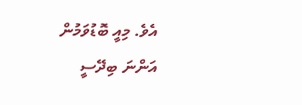އެވެ. މިއީ ބޮޑުވަމުން އަންނަ ބިދޭސީ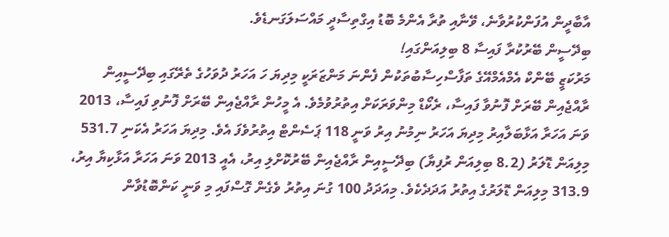އާބާދީން އުފަންކުރުވާނެ، ވޭނާއި ތުރާ އެންމެ ބޮޑު އިގްތިސާދީ މައްސަލަގަނޑެވެ.
ބިދޭސީން ބޭރުކުރާ ފައިސާ 8 ބިލިއަންގައި!
މަރުކަޒީ ބޭންކް އެމްއެމްއޭގެ ތަފާސްހިސާބުތަކުން ފެންނަ މަންޒަރަކީ މިދިޔަ ހަ އަހަރު ދުވަހުގެ ތެރޭގައި ބިދޭސީއިން ރާއްޖެއިން ބޭރަށް ފޮނުވާ ފައިސާ، ރެކޯޑް މިންވަރަކަށް އިތުރުވުމެވެ. އެ މީހުން ރާއްޖެއިން ބޭރަށް ފޮނުވި ފައިސާ، 2013 ވަނަ އަހަރާ އަޅާބަލާއިރު މިދިޔަ އަހަރު ނިމުނު އިރު ވަނީ 118 ޕަސެންޓް އިތުރުވެފަ އެވެ. މިދިޔަ އަހަރު އެކަނި 531.7 މިލިއަން ޑޮލަރު (8.2 ބިލިއަން ރުފިޔާ) ބިދޭސީއިން ރާއްޖެއިން ބޭރުކޮށްލި އިރު، އެއީ 2013 ވަނަ އަހަރާ އަޅާކިޔާ އިރު، 313.9 މިލިއަން ޑޮލަރުގެ އިތުރު އަދަދެކެވެ. މިއަދަދު 100 ގުނަ އިތުރު ވެގެން ގޮސްފައި މި ވަނީ ކަންބޮޑުވާން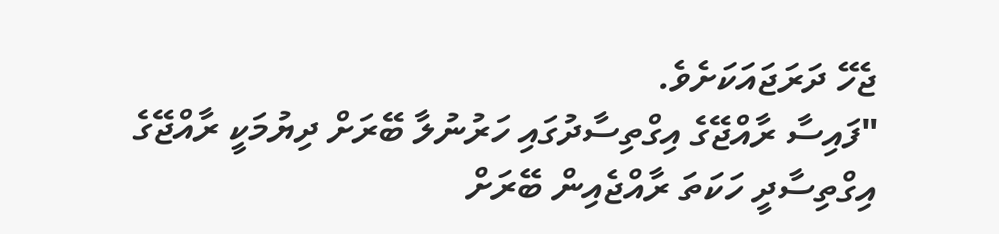ޖެހޭ ދަރަޖައަކަށެވެ.
"ފައިސާ ރާއްޖޭގެ އިގްތިސާދުގައި ހަރުނުލާ ބޭރަށް ދިޔުމަކީ ރާއްޖޭގެ އިގްތިސާދީ ހަކަތަ ރާއްޖެއިން ބޭރަށް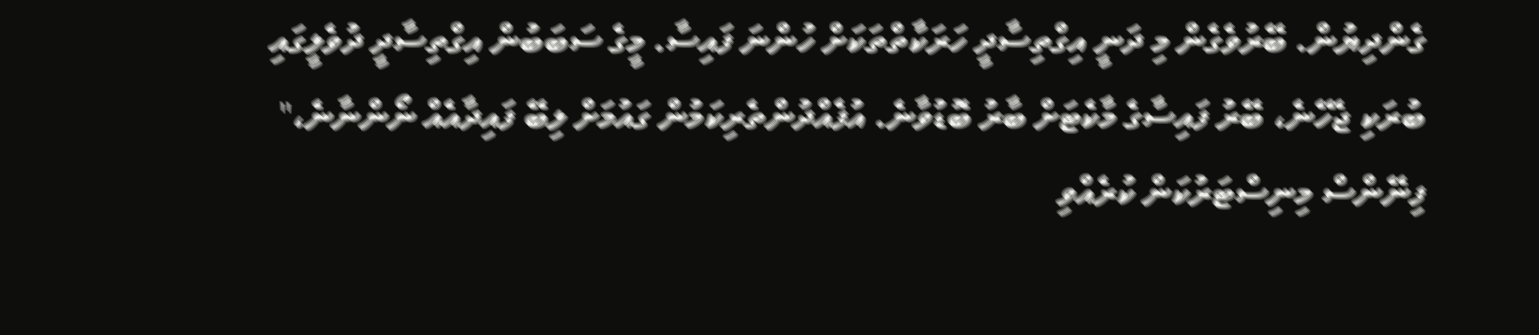ގެންދިޔުން. ބޭރުވެގެން މި ދަނީ އިގްތިސާދީ ހަރަކާތްތަކަށް ހުންނަ ފައިސާ. މީގެ ސަބަބުން އިގްތިސާދީ ދުވެލީގައި ބުރަކި ޖެހޭނެ، ބޭރު ފައިސާގެ މާކެޓަށް ބާރު ބޮޑުވާނެ. އުފެއްދުންތެރިކަމުން ގައުމަށް ލިބޭ ފައިދާއެއް ނޯންނާނެ،" ފިނޭންސް މިނިސްޓަރުކަން ކުރެއްވި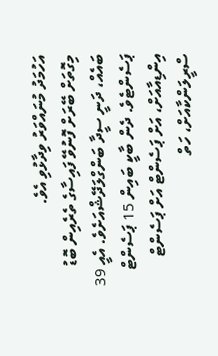އަހުމަދު މުނައްވަރު ވިދާޅުވި އެވެ.
މިގޮތަށް ބޭރަށް ފޮނުވޭ ފައިސާގެ ތެރެއިން ބޮޑު ބައެއް، ދަނީ ސީދާ ބަންގްލަދޭޝްއަށެވެ. އެއީ 39 ޕަސެންޓެވެ. ދެން ބާކީ ބައިން 15 ޕަސެންޓް އިންޑިއާއަށް، އަށް ޕަސެންޓް އަށް ޕަސެންޓް ސްރީލަންކާއަށް، ހަތް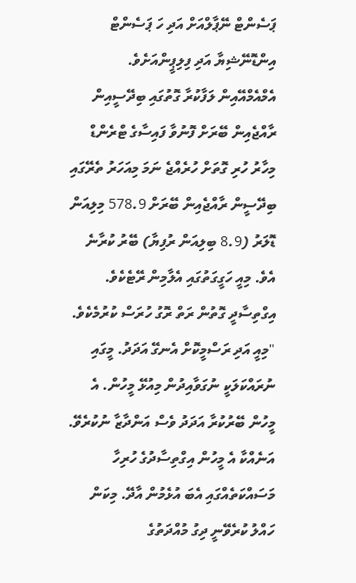ޕަސެންޓް ނޭޕާލްއަށް އަދި ހަ ޕަސެންޓް އިންޑޮނޭޝިޔާ އަދި ފިލިޕީންއަށެވެ.
އެމްއެމްއޭއިން ލަފާކުރާ ގޮތުގައި ބިދޭސީއިން ރާއްޖެއިން ބޭރަށް ފޮނުވާ ފައިސާގެ ޓްރެންޑް މިހާރު ހުރި ގޮތަށް ހުރެއްޖެ ނަމަ މިއަހަރު ތެރޭގައި ބިދޭސީން ރާއްޖެއިން ބޭރަށް 578.9 މިލިއަން ޑޮލަރު (8.9 ބިލިއަން ރުފިޔާ) ބޭރު ކުރާނެ އެވެ. މިއީ ހަގީގަތުގައި އެލާމިން ރޭޓެކެވެ. އިގްތިސާދީ ގޮތުން ރަތް ރޮގު ހުރަސް ކުރުމެކެވެ.
"މިއީ އަދި ރަސްމީކޮށް އެނގޭ އަދަދު. މީގައި ނުރައްކަލަކީ ނުގަވާއިދުން މިއުޅޭ މީހުން. އެ މީހުން ބޭރުކުރާ އަދަދު ވެސް އަންދާޒާ ނުކުރެވޭ. އަނެއްކާ އެ މީހުން އިގްތިސާދުގެ ހުރިހާ މަސައްކަތެއްގައި އެބަ އުޅެމުން އާދޭ. މިކަން ހައްލު ކުރެވޭނީ ދިގު މުއްދަތުގެ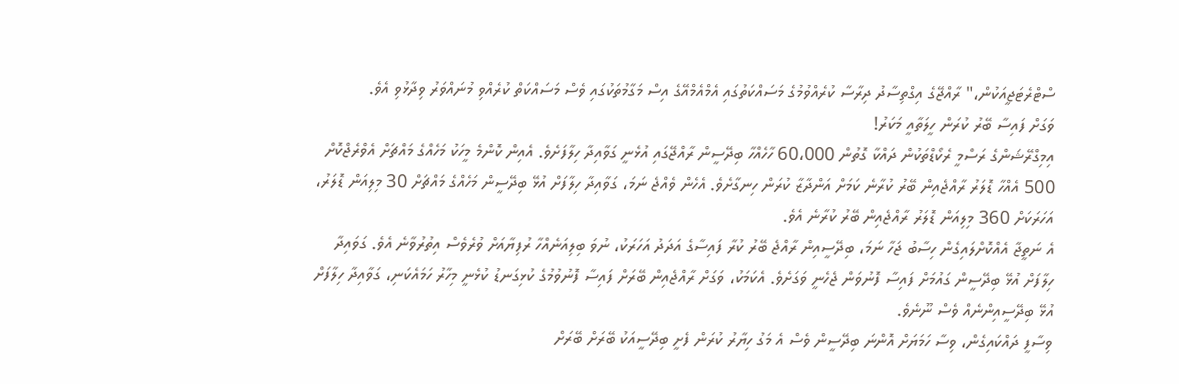ސްޓްރެޓަޖީއަކުން،" ރާއްޖޭގެ އިގްތިސާދު ދިރާސާ ކުރެއްވުމުގެ މަސައްކަތުގައި އެމްއެމްއޭގެ އިސް މަގާމުތަކުގައި ވެސް މަސައްކަތް ކުރެއްވި މުނައްވަރު ވިދާޅުވި އެވެ.
ވަގަށް ފައިސާ ބޭރު ކުރަން ހީލަތާއީ މަކަރު!
އިމިގްރޭޝަންގެ ރަސްމީ ރެކޯޑްތަކުން ދައްކާ ގޮތުން 60،000 ހާހެއްހާ ބިދޭސީން ރާއްޖޭގައި އުޅެނީ ގަވާއިދާ ހިލާފަށެވެ. އެއިން ކޮންމެ މީހަކު މަހެއްގެ މައްޗަށް އެވްރެޖްކޮށް 500 އެއްހާ ޑޮލަރު ރާއްޖެއިން ބޭރު ކުރާނެ ކަމަށް އަންދާޒާ ކުރަން ހިނގާށެވެ. އެހެން ވެއްޖެ ނަމަ، ގަވާއިދާ ހިލާފަށް އުޅޭ ބިދޭސީން މަހެއްގެ މައްޗަށް 30 މިލިއަން ޑޮލަރު، އަހަރަކަށް 360 މިލިއަން ޑޮލަރު ރާއްޖެއިން ބޭރު ކުރާނެ އެވެ.
އެ ނަތީޖާ އެއްކޮށްލައިގެން ހިސާބު ޖަހާ ނަމަ، ބިދޭސީއިން ރާއްޖެ ބޭރު ކުރާ ފައިސާގެ އަދަދު އަހަރަކު، ނުވަ ބިލިއަނެއްހާ ރުފިޔާއަށް ވުރެވެސް އިތުރުވާނެ އެވެ. ގަވައިދާ ހިލާފަށް އުޅޭ ބިދޭސީން ގައުމަށް ފައިސާ ފޮނުވަން ޖެހެނީ ވަގަށެވެ. އެކަމަކު، ވަގަށް ރާއްޖެއިން ބޭރަށް ފައިސާ ފޮނުވުމުގެ ކުޅިގަނޑު ކުޅެނީ މިހާރު ހަމައެކަނި، ގަވާއިދާ ހިލާފަށް އުޅޭ ބިދޭސީއިންނެއް ވެސް ނޫނެވެ.
ވިސާފީ ދައްކައިގެން، ވިސާ ހަމަޔަށް އޮންނަ ބިދޭސީން ވެސް އެ މަގު ހިޔާރު ކުރަން ފެށީ ބިދޭސީއަކު ބޭރަށް ބޭރަށް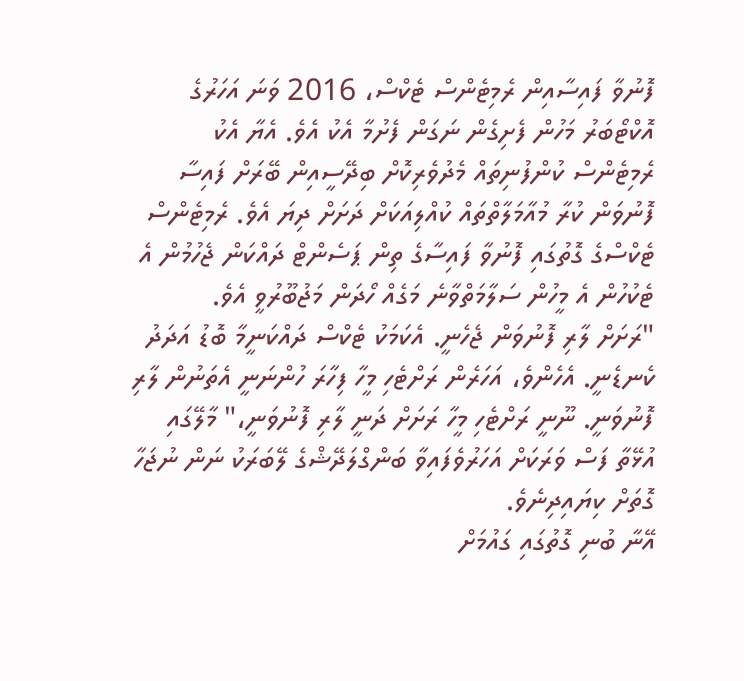ފޮނުވާ ފައިސާއިން ރެމިޓެންސް ޓެކްސް، 2016 ވަނަ އަހަރުގެ އޮކްޓޯބަރު މަހުން ފެށިގެން ނަގަން ފެށުމާ އެކު އެވެ. އެޔާ އެކު ރެމިޓެންސް ކުންފުނިތައް މެދުވެރިކޮށް ބިދޭސީއިން ބޭރަށް ފައިސާ ފޮނުވަން ކުރާ މުއާމަލާތްތައް ކުއްލިއަކަށް ދަށަށް ދިޔަ އެވެ. ރެމިޓެންސް ޓެކްސްގެ ގޮތުގައި ފޮނުވާ ފައިސާގެ ތިން ޕަސެންޓް ދައްކަން ޖެހުމުން އެ ޓެކުހުން އެ މީހުން ސަލާމަތްވާނެ މަގެއް ހޯދަން މަޖުބޫރުވީ އެވެ.
"ރަށަށް ލާރި ފޮނުވަން ޖެހެނީ. އެކަމަކު ޓެކްސް ދައްކަނީމާ ބޮޑު އަދަދު ކެނޑެނީ. އެހެންވެ، އަހަރެން ރަށްޓެހި މީހާ ފިހާރަ ހުންނަނީ އެތަނުން ލާރި ފޮނުވަނީ. ނޫނީ ރަށްޓެހި މީހާ ރަށަށް ދަނީ ލާރި ފޮނުވަނީ،" މާލޭގައި އުޅޭތާ ފަސް ވަރަކަށް އަހަރުވެފައިވާ ބަންގްލަދޭޝްގެ ލޭބަރަކު ނަން ނުޖަހާ ގޮތަށް ކިޔައިދިނެވެ.
އޭނާ ބުނި ގޮތުގައި ގައުމަށް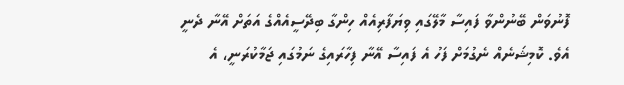ފޮނުވަން ބޭނުންވާ ފައިސާ މާލޭގައި ވިޔަފާރިއެއް ހިންގާ ބިދޭސީއެއްގެ އަތަށް އޭނާ ދެނީ އެވެ. ކޮމިޝަނެއް ނެގުމަށް ފަހު އެ ފައިސާ އޭނާ ފިހާރައިގެ ނަމުގައި ޖަމާކުރަނީ، އެ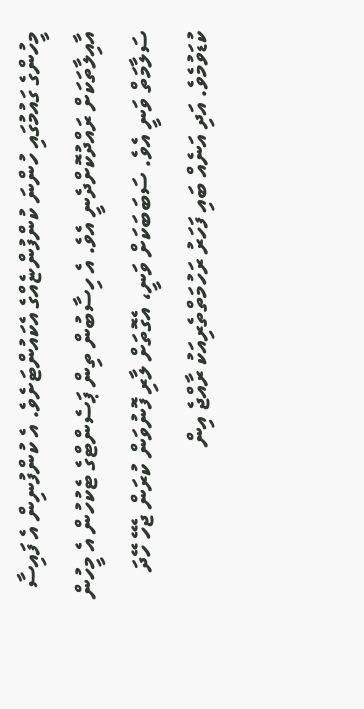މީހުންގެ ގައުމުގައި ހުންނަ ކުންފުންޏެއްގެ އެކައުންޓަށެވެ. އެ ކުންފުނިން އެ ފައިސާ އާއިލާތަކަށް ރައްދުކޮށްދެނީ އެވެ. އެ ހިސާބުން ތިން ޕަސެންޓްގެ ޓެކުހުން އެ މީހުން ސަލާމަތް ވަނީ އެވެ. ސަބަބަކަށް ވަނީ، އެގޮތަށް ލާރި ފޮނުވަން ކުރަން ޖެހޭ ހޭދަ ކުޑަވުމެވެ. އަދި އަނެއް ބައި ފަހަރު ރަހުމަތްތެރިއަކު ރާއްޖެ އިން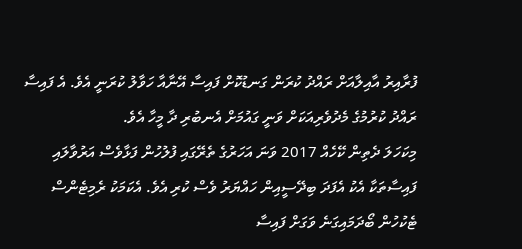ފުރާއިރު އާއިލާއަށް ރައްދު ކުރަން ގަނޑުކޮށް ފައިސާ އޭނާއާ ހަވާލު ކުރަނީ އެވެ. އެ ފައިސާ ރައްދު ކުރުމުގެ މެދުވެރިއަކަށް ވަނީ ގައުމަށް އެނބުރި ދާ މީހާ އެވެ.
މިކަހަލަ ދެތިން ކޭހެއް 2017 ވަނަ އަހަރުގެ ތެރޭގައި ފުލުހުން ފަޅާވެސް އަރުވާލައި ފައިސާތަކާ އެކު އެފަދަ ބިދޭސީއިން ހައްޔަރު ވެސް ކުރި އެވެ. އެކަމަކު ރެމިޓެންސް ޓެކުހުން ބޯދަމައިގަނެ ވަގަށް ފައިސާ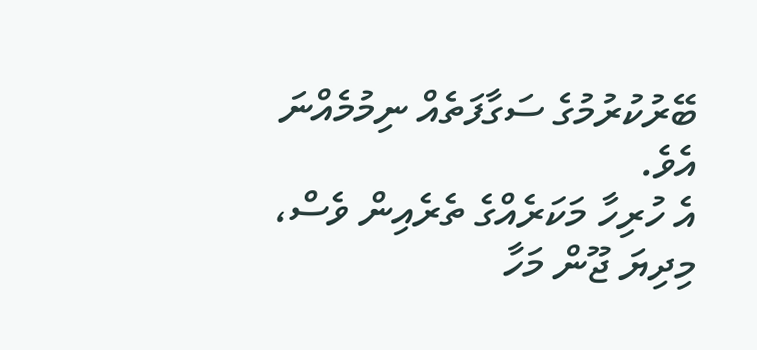ބޭރުކުރުމުގެ ސަގާފަތެއް ނިމުމެއްނަ އެވެ.
އެ ހުރިހާ މަކަރެއްގެ ތެރެއިން ވެސް، މިދިޔަ ޖޫން މަހާ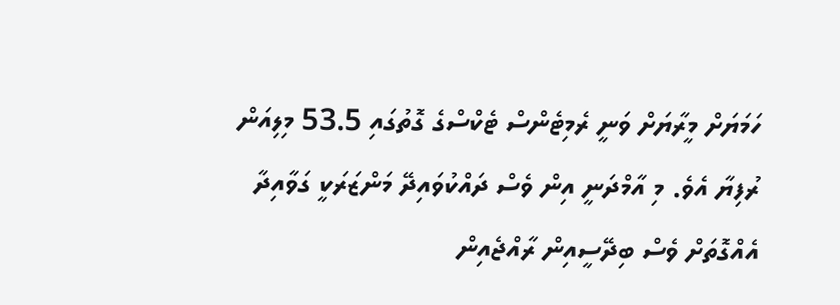ހަމަޔަށް މީރާޔަށް ވަނީ ރެމިޓެންސް ޓެކްސްގެ ގޮތުގައި 53.5 މިލިއަން ރުފިޔާ އެވެ. މި އާމްދަނީ އިން ވެސް ދައްކުވައިދޭ މަންޒަރަކީ ގަވާއިދާ އެއްގޮތަށް ވެސް ބިދޭސީއިން ރާއްޖެއިން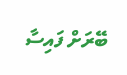ބޭރަށް ފައިސާ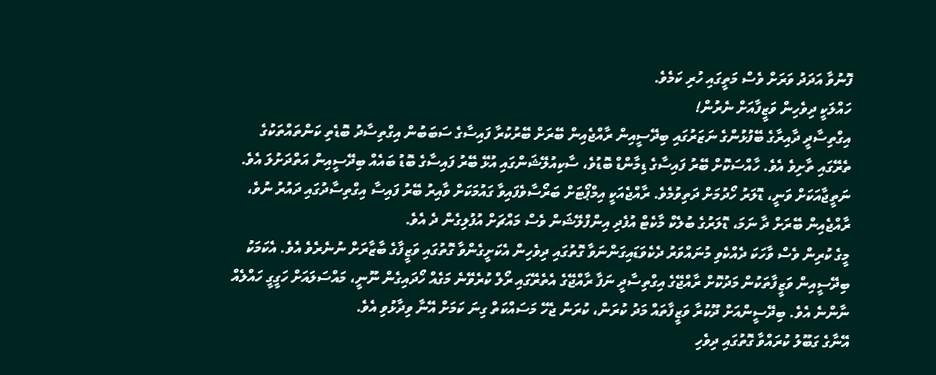ފޮނުވާ އަދަދު ވަރަށް ވެސް މަތީގައި ހުރި ކަމެވެ.
ހައްލަކީ ދިވެހިން ވަޒީފާއަށް ނެރުން!
އިގްތިސާދީ ދާއިރާގެ ބޭފުޅުންގެ ނަޒަރުގައި ބިދޭސީއިން ރާއްޖެއިން ބޭރަށް ބޭރުކުރާ ފައިސާގެ ސަބަބުން އިގްތިސާދު ބޮޑެތި ކަންތައްތަކުގެ ތެރޭގައި ތާށިވެ އެވެ. ހާއްސަކޮށް ބޭރު ފައިސާގެ ޑިމާންޑް ބޮޑުވެ، ސާކިއުލޭޝަންގައި އުޅޭ ބޭރު ފައިސާގެ ބޮޑު ބައެއް ބިދޭސީއިން އަތްދަށުލަ އެވެ. ނަތީޖާއަކަށް ވަނީ، ޑޮލަރު ހޯދުމަށް ދަތިވުމެވެ. ރާއްޖެއަކީ އިމްޕޯޓަށް ބަރޯސާވެފައިވާ ގައުމަކަށް ވާއިރު ބޭރު ފައިސާ އިގްތިސާދުގައި ދައުރު ނުވެ، ރާއްޖެއިން ބޭރަށް ދާ ނަމަ، ޑޮލަރުގެ ބުލެކް މާކެޓް އުފެދި އިންފްލޭޝަން ވެސް މައްޗަށް އުފުލިގެން ދެ އެވެ.
މީގެ ކުރިން ވެސް ވާހަކަ ދެއްކެވި މުނައްވަރު ދެކެވަޑައިގަންނަވާ ގޮތުގައި ދިވެހިން އެކަށީގެންވާ ގޮތުގައި ވަޒީފާގެ ބާޒާރަށް ނުނެރެވެ އެވެ. އެކަމަކު ބިދޭސީއިން ވަޒީފާތަކުން މަދުކޮށް ރާއްޖޭގެ އިގްތިސާދީ ނަފާ ރާއްޖޭގެ އެތެރޭގައި ރޯލް ކުރެވޭނެ މަގެއް ހޯދައިގެން ނޫނީ، މައްސަލައަށް ހަގީގީ ހައްލެއް ނާންނެ އެވެ. ބިދޭސީންއަށް ދޫކުރާ ވަޒީފާތައް މަދު ކުރަން، ކުރަން ޖެހޭ މަސައްކަތް ގިނަ ކަމަށް އޭނާ ވިދާޅުވި އެވެ.
އޭނާގެ ގަބޫލު ކުރައްވާ ގޮތުގައި ދިވެހި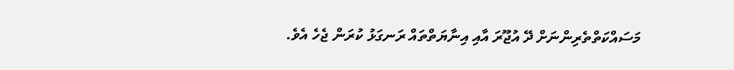މަސައްކަތްތެރިންނަށް ދޭ އުޖޫރަ އާއި އިނާޔަތްތައް ރަނގަޅު ކުރަން ޖެހެ އެވެ.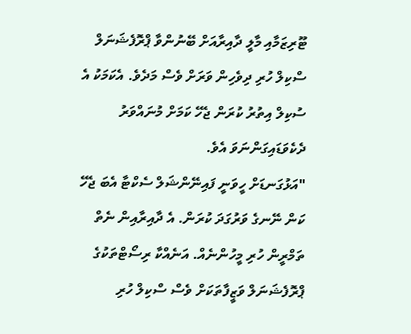ޓޫރިޒަމާއި މާލީ ދާއިރާއަށް ބޭނުންވާ ޕްރޮފެޝަނަލް ސްކިލް ހުރި ދިވެހިން ވަރަށް ވެސް މަދެވެ. އެކަމަކު އެ ސުކިލް އިތުރު ކުރަން ޖެހޭ ކަމަށް މުނައްވަރު ދެކެވަޑައިގަންނަވަ އެވެ.
"އަޅުގަނޑަށް ހީވަނީ ފައިނޭންޝަލް ސެކްޓާ އެބަ ޖެހޭ ކަން ނޭނގެ ވަރުގަދަ ކުރަން. އެ ދާއިރާއިން ނެތް ތަމްރީން ހުރި މީހުންނެއް. އަނެއްކާ ރިސޯޓްތަކުގެ ޕްރޮފެޝަނަލް ވަޒީފާތަކަށް ވެސް ސްކިލް ހުރި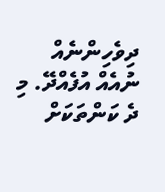ދިވެހިންނެއް ނުއެއް އުފެއްދޭ. މި ދެ ކަންތަކަށް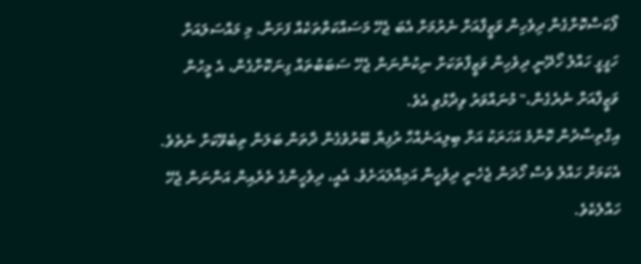ފޯކަސްކޮށްގެން ދިވެހިން ވަޒީފާއަށް ނެރުމަށް އެބަ ޖެހޭ މަސައްކަތްތަކެއް ފަށަން. މި މައްސަލައަށް ހަގީގީ ހައްލު ހޯދޭނީ ދިވެހިން ވަޒީފާތަކަށް ނިކުންނަން ޖެހޭ ސަބަބުތައް ގިނަކޮށްގެން، އެ މީހުން ވަޒީފާއަށް ނެރެގެން،" މުނައްވަރު ވިދާޅުވި އެވެ.
އިގްތިސާދުން ކޮންމެ އަހަރަކު އަށް ބިލިއަނެއްހާ ރުފިޔާ ބޭރުވެގެން ދާތަން ބަލަން ތިބެވޭކަށް ނެތެވެ. އެކަމަށް ހައްލު ވެސް ހޯދަން ޖެހެނީ ދިވެހީން އަމިއްލައަށެވެ. އެއީ، ދިވެހީންގެ ތެރެއިން އަންނަން ޖެހޭ ހައްލެކެވެ.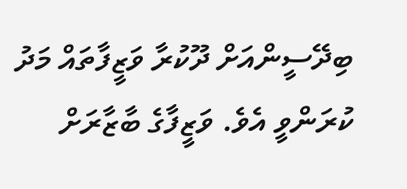ބިދޭސީންއަށް ދޫކުރާ ވަޒީފާތައް މަދު ކުރަންވީ އެވެ. ވަޒީފާގެ ބާޒާރަށް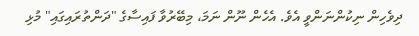ދިވެހިން ނިކުންނަންވީ އެވެ. އެހެން ނޫން ނަމަ، މިބޭރުވާ ފައިސާގެ "ދަންތުރައިގައި" މުޅި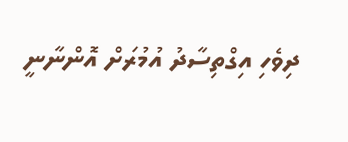ދިވެހި އިގްތިސާދު އުމުރަށް އޮންނާނީ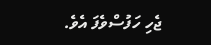ޖެހި ހަފުސްވެފަ އެވެ.